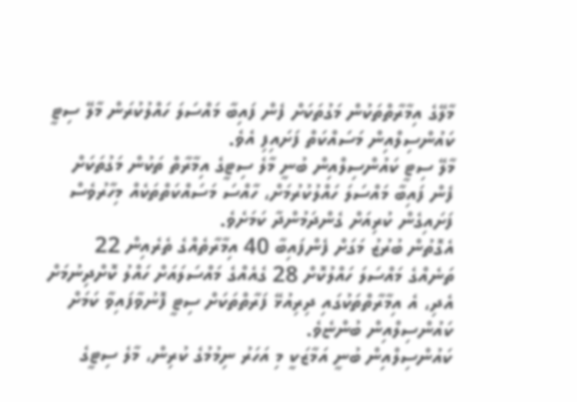މާލޭގެ އިމާރާތްތަކުން މަގުތަކަށް ފެން ފައިބާ މައްސަލަ ހައްލުކުރަން މާލޭ ސިޓީ ކައުންސިލްއިން މަސައްކަތް ފަށައިފި އެވެ.
މާލޭ ސިޓީ ކައުންސިލްއިން ބުނީ މާލެ ސިޓީގެ އިމާރާތް ތަކުން މަގުތަކަށް ފެން ފައިބާ މައްސަލަ ހައްލުކުރުމަށް، ހާއްސަ މަސައްކަތްތަކެއް މިހާރުވެސް ފަށައިގެން ކުރިއަށް ގެންދަމުންދާ ކަމަށެވެ.
އެގޮތުން ބުރުޒު މަގަށް ފެންފައިބާ 40 އިމާރާތެއްގެ ތެރެއިން 22 ތަނެއްގެ މައްސަލަ ހައްލުކޮށް 28 ގެއެއްގެ މައްސަލައަށް ހައްލު ކޮށްދިނުމަށް އެދި، އެ އިމާރާތްތަކުގައި ދިރިއުޅޭ ފަރާތްތަކަށް ސިޓީ ފޮނުވާފައިވާ ކަމަށް ކައުންސިލްއިން ބުންޏެވެ.
ކައުންސިލްއިން ބުނީ އަމާޒަކީ މި އަހަރު ނިމުމުގެ ކުރިން، މާލެ ސިޓީގެ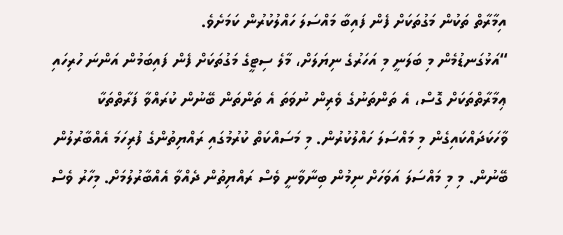އިމާރާތް ތަކުން މަގުތަކަށް ފެން ފައިބާ މައްސަލަ ހައްލުކުރުން ކަމަށެވެ.
“އަޅުގަނޑުމެން މި ބަލަނީ މި އަހަރުގެ ނިޔަލަށް، މާލެ ސިޓީގެ މަގުތަކަށް ފެން ފައިބަމުން އަންނަ ހުރިހައި ޢިމާރާތްތަކަށް ގޮސް، އެ ތަންތަނުގެ ވެރިން ނުވަތަ އެ ތަންތަން ބޭނުން ކުރައްވާ ފަރާތްތަކާ ވާހަކަދައްކައިގެން މި މައްސަލަ ހައްލުކުރުން. މި މަސައްކަތް ކުރުމުގައި ރައްޔިތުންގެ ފުރިހަމަ އެއްބާރުލުން ބޭނުން. މި މި މައްސަލަ އަވަހަށް ނިމުން ބިނާވާނީ ވެސް ރައްޔިތުން ދެއްވާ އެއްބާރުލުމަށް. މިހާރު ވެސް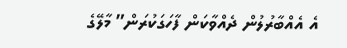އެ އެއްބާރުލުން ދެއްވާކަން ފާހަގަކުރަން” މާލޭގެ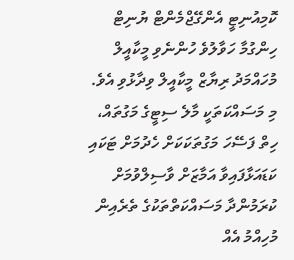ކޮމިއުނިޓީ އެންގޭޖްމެންޓް ޔުނިޓް ހިންގުމާ ހަވާލުވެ ހުންނެވި މީކާއީލް މުހައްމަދު ރިޔާޒް މީކާއީލް ވިދާޅުވި އެވެ.
މި މަސައްކަތަކީ މާލެ ސިޓީގެ މަގުތައް، ހިތް ފަސޭހަ މަގުތަކަކަށް ހެދުމަށް ޓަކައި ކަޑައަޅާފައިވާ އަމާޒަށް ވާސިލްވުމަށް ކުރަމުންދާ މަސައްކަތްތަކުގެ ތެރެއިން މުހިއްމު އެއް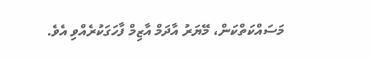މަސައްކަތްކަން، މޭޔަރު އާދަމް އާޒިމް ފާހަގަކުރެއްވި އެވެ.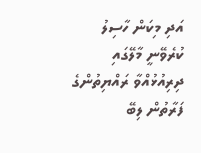އަދި މިކަން ހާސިލު ކުރެވޭނީ މާލޭގައި ދިރިއުޅުއްވާ ރައްޔިތުންގެ ފަރާތުން ލިބޭ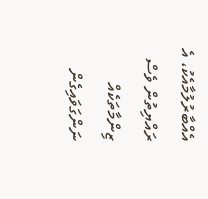އެއްބާރުލުމާއެކު، އެ ރައްޔިތުން ވެސް ޒިންމާތަކެއް ނަންގަވައިގެން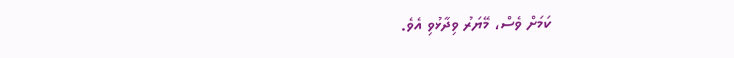ކަމަށް ވެސް، މޭޔަރު ވިދާޅުވި އެވެ.